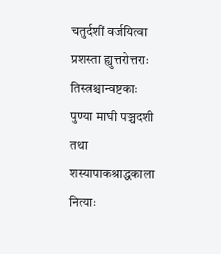चतुर्दशीं वर्जयित्वा प्रशस्ता ह्युत्तरोत्तराः
तिस्त्रश्चान्वष्टकाः पुण्या माघी पञ्चदशी तथा
शस्यापाकश्राद्धकाला नित्याः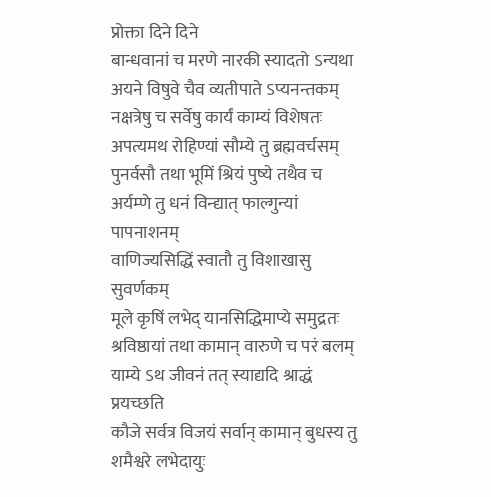प्रोक्ता दिने दिने
बान्धवानां च मरणे नारकी स्यादतो ऽन्यथा
अयने विषुवे चैव व्यतीपाते ऽप्यनन्तकम्
नक्षत्रेषु च सर्वेषु कार्यं काम्यं विशेषतः
अपत्यमथ रोहिण्यां सौम्ये तु ब्रह्मवर्चसम्
पुनर्वसौ तथा भूमिं श्रियं पुष्ये तथैव च
अर्यम्णे तु धनं विन्द्यात् फाल्गुन्यां पापनाशनम्
वाणिज्यसिद्धिं स्वातौ तु विशाखासु सुवर्णकम्
मूले कृषिं लभेद् यानसिद्धिमाप्ये समुद्रतः
श्रविष्ठायां तथा कामान् वारुणे च परं बलम्
याम्ये ऽथ जीवनं तत् स्याद्यदि श्राद्धं प्रयच्छति
कौजे सर्वत्र विजयं सर्वान् कामान् बुधस्य तु
शमैश्वरे लभेदायुः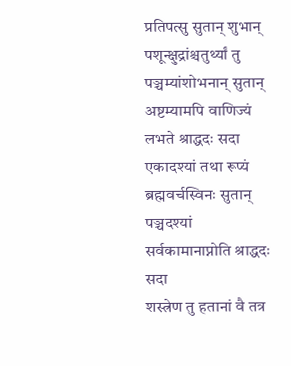प्रतिपत्सु सुतान् शुभान्
पशून्क्षुद्रांश्चतुर्थ्यां तु पञ्चम्यांशोभनान् सुतान्
अष्टम्यामपि वाणिज्यं लभते श्राद्धदः सदा
एकादश्यां तथा रूप्यं ब्रह्मवर्चस्विनः सुतान्
पञ्चदश्यां सर्वकामानाप्नोति श्राद्धदः सदा
शस्त्रेण तु हतानां वै तत्र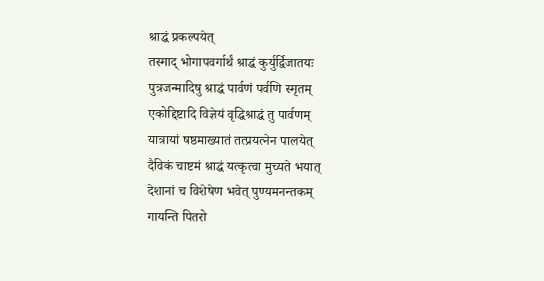श्राद्धं प्रकल्पयेत्
तस्माद् भोगापवर्गार्थं श्राद्धं कुर्युर्द्विजातयः
पुत्रजन्मादिषु श्राद्धं पार्वणं पर्वणि स्मृतम्
एकोद्दिष्टादि विज्ञेयं वृद्धिश्राद्धं तु पार्वणम्
यात्रायां षष्ठमाख्यातं तत्प्रयत्नेन पालयेत्
दैविकं चाष्टमं श्राद्धं यत्कृत्वा मुच्यते भयात्
देशानां च विशेषेण भवेत् पुण्यमनन्तकम्
गायन्ति पितरो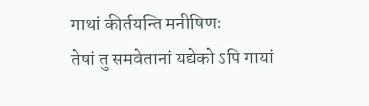गाथां कीर्तयन्ति मनीषिणः
तेषां तु समवेतानां यद्येको ऽपि गायां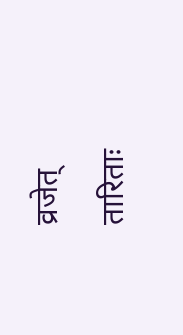व्रजेत्
तारिताः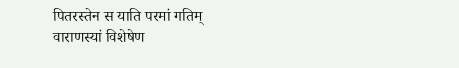पितरस्तेन स याति परमां गतिम्
वाराणस्यां विशेषेण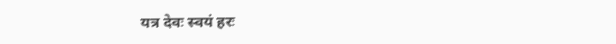यत्र देवः स्वयं हरः